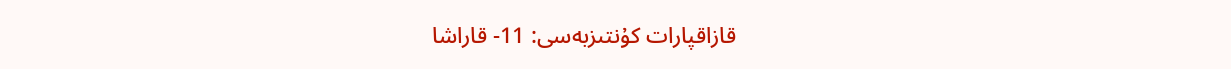قازاقپارات كۇنتىزبەسى: 11- قاراشا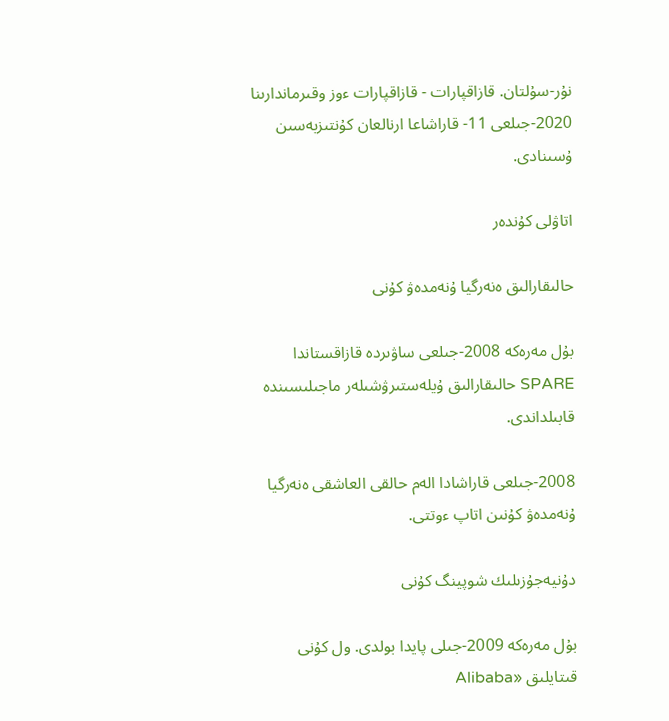نۇر-سۇلتان. قازاقپارات - قازاقپارات ءوز وقىرماندارىنا 2020-جىلعى 11- قاراشاعا ارنالعان كۇنتىزبەسىن ۇسىنادى.

اتاۋلى كۇندەر

حالىقارالىق ەنەرگيا ۇنەمدەۋ كۇنى

بۇل مەرەكە 2008-جىلعى ساۋىردە قازاقستاندا SPARE حالىقارالىق ۇيلەستىرۋشىلەر ماجىلىسىندە قابىلداندى.

2008-جىلعى قاراشادا الەم حالقى العاشقى ەنەرگيا ۇنەمدەۋ كۇنىن اتاپ ءوتتى.

دۇنيەجۇزىلىك شوپينگ كۇنى

بۇل مەرەكە 2009-جىلى پايدا بولدى. ول كۇنى قىتايلىق «Alibaba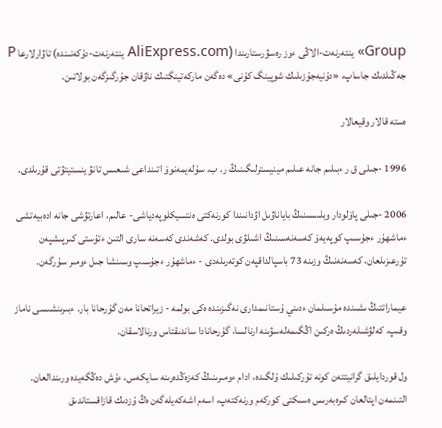Group» ينتەرنەت-الاڭى ءوز رەسۋرستارىندا (AliExpress.com ينتەرنەت-دۇكەنىندە) تاۋارلارعا P جەڭىلدىك جاساپ، «دۇنيەجۇزىلىك شوپينگ كۇنى» دەگەن ماركەتينگتىك ناۋقان جۇرگىزگەن بولاتىن.

ەستە قالار وقيعالار

1996 -جىلى ق ر ءبىلىم جانە عىلىم مينيسترلىگىنىڭ ر. ب. سۇلەيمەنوۆ اتىنداعى شىعىس تانۋ ينستيتۋتى قۇرىلدى.

2006 -جىلى پاۆلودار وبلىسىنىڭ باياناۋىل اۋدانىندا كورنەكتى ەنتسيكلوپەدياشى- عالىم، اعارتۋشى جانە ادەبيەتشى ءماشھۇر ءجۇسىپ كوپەيەۆ كەسەنەسىنىڭ اشىلۋى بولدى. كەشەندى كەسەنە سارى التىن ءتۇستى كىرپىشپەن تۇرعىزىلعان، كەسەنەنىڭ وزىنە 73 باسپالداقپەن كوتەرىلەدى - ءماشھۇر ءجۇسىپ وسىنشا جىل ءومىر سۇرگەن.

عيماراتتىڭ ىشىندە مۇسىلمان ءدىني ۇستانىمدارى نەگىزىندە ەكى بولمە - زيراتحانا مەن گۇرحانا بار. ءبىرىنشىسى ناماز وقىپ، كەلۋشىلەردىڭ ەركىن اڭگىمەلەسۋىنە ارنالسا، گۇرحانادا ساندىقتاس ورنالاسقان.

ول قوردايلىق گرانيتتەن كونە تۇركىلىك ۇلگىدە، ادام ءومىرىنىڭ كەزەڭدەرىنە سايكەس، ءۇش دەڭگەيدە ورىندالعان. التىنمەن اپتالعان كىرەبەرىس ەسىكتى كوركەم ورنەكتەپ، اسەم اشەكەيلەگەن ەڭ ۇزدىك قازاقستاندىق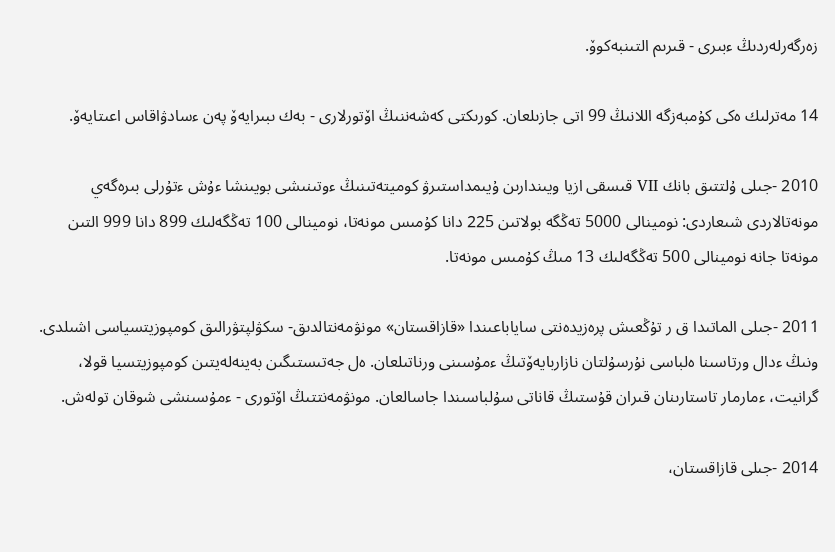زەرگەرلەردىڭ ءبىرى - قىرىم التىنبەكوۆ.

14 مەترلىك ەكى كۇمبەزگە اللانىڭ 99 اتى جازىلعان. كورىكتى كەشەننىڭ اۆتورلارى - بەك ىبىرايەۆ پەن ءسادۋاقاس اعىتايەۆ.

2010 -جىلى ۇلتتىق بانك VII قىسقى ازيا ويىندارىن ۇيىمداستىرۋ كوميتەتىنىڭ ءوتىنىشى بويىنشا ءۇش ءتۇرلى بىرەگەي مونەتالاردى شىعاردى: نومينالى 5000 تەڭگە بولاتىن 225 دانا كۇمىس مونەتا، نومينالى 100 تەڭگەلىك 899 دانا 999 التىن مونەتا جانە نومينالى 500 تەڭگەلىك 13 مىڭ كۇمىس مونەتا.

2011 -جىلى الماتىدا ق ر تۇڭعىش پرەزيدەنتى ساياباعىندا «قازاقستان» مونۋمەنتالدىق- سكۋلپتۋرالىق كومپوزيتسياسى اشىلدى. ونىڭ ءدال ورتاسىنا ەلباسى نۇرسۇلتان نازاربايەۆتىڭ ءمۇسىنى ورناتىلعان. ەل جەتىستىگىن بەينەلەيتىن كومپوزيتسيا قولا، گرانيت، ءمارمار تاستارىنان قىران قۇستىڭ قاناتى سۇلباسىندا جاسالعان. مونۋمەنتتىڭ اۆتورى - ءمۇسىنشى شوقان تولەش.

2014 -جىلى قازاقستان،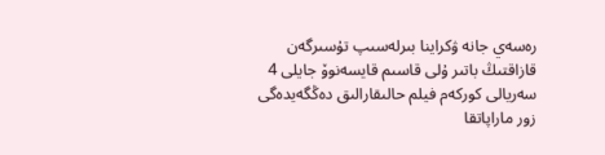رەسەي جانە ۋكراينا بىرلەسىپ تۇسىرگەن قازاقتىڭ باتىر ۇلى قاسىم قايسەنوۆ جايلى 4 سەريالى كوركەم فيلم حالىقارالىق دەڭگەيدەگى زور ماراپاتقا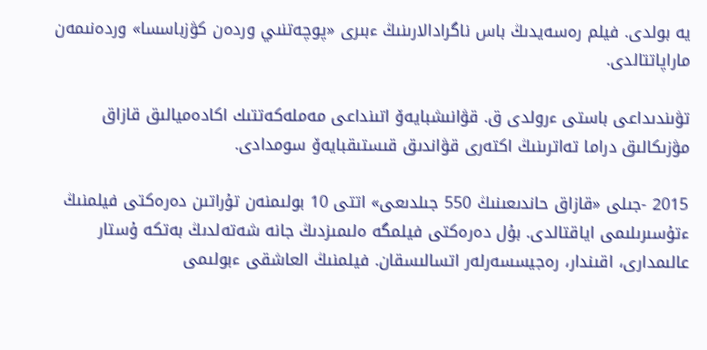يە بولدى. فيلم رەسەيدىڭ باس ناگرادالارىنىڭ ءبىرى «پوچەتنىي وردەن كۋزباسسا» وردەنىمەن ماراپاتتالدى.

تۋىندىداعى باستى ءرولدى ق. قۋانىشبايەۆ اتىنداعى مەملەكەتتىك اكادەميالىق قازاق مۋزىكالىق دراما تەاترىنىڭ اكتەرى قۋاندىق قىستىقبايەۆ سومدادى.

2015 -جىلى «قازاق حاندىعىنىڭ 550 جىلدىعى» اتتى 10 بولىمنەن تۇراتىن دەرەكتى فيلمنىڭ ءتۇسىرىلىمى اياقتالدى. بۇل دەرەكتى فيلمگە ەلىمىزدىڭ جانە شەتەلدىڭ بەتكە ۇستار عالىمدارى، اقىندار، رەجيسسەرلەر اتسالىسقان. فيلمنىڭ العاشقى ءبولىمى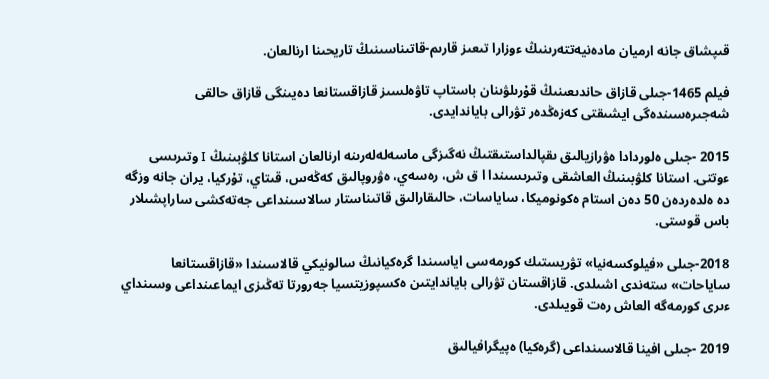قىپشاق جانە ارميان مادەنيەتتەرىنىڭ ءوزارا تىعىز قارىم-قاتىناسىنىڭ تاريحىنا ارنالعان.

فيلم 1465-جىلى قازاق حاندىعىنىڭ قۇرىلۋىنان باستاپ تاۋەلسىز قازاقستانعا دەيىنگى قازاق حالقى شەجىرەسىندەگى ايشىقتى كەزەڭدەر تۋرالى باياندايدى.

2015 -جىلى ەلوردادا ەۋرازيالىق ىقپالداستىقتىڭ نەگىزگى ماسەلەلەرىنە ارنالعان استانا كلۋبىنىڭ I وتىرىسى ءوتتى. استانا كلۋبىنىڭ العاشقى وتىرىسىندا ا ق ش، رەسەي، ەۋروپالىق كەڭەس، قىتاي، تۇركيا، يران جانە وزگە دە ەلدەردەن 50 دەن استام ەكونوميكا، ساياسات، حالىقارالىق قاتىناستار سالاسىنداعى جەتەكشى ساراپشىلار باس قوستى.

2018-جىلى «فيلوكسەنيا» تۋريستىك كورمەسى اياسىندا گرەكيانىڭ سالونيكي قالاسىندا «قازاقستانعا ساياحات» ستەندى اشىلدى. قازاقستان تۋرالى باياندايتىن ەكسپوزيتسيا جەرورتا تەڭىزى ايماعىنداعى وسىنداي ءىرى كورمەگە العاش رەت قويىلدى.

2019 -جىلى افينا قالاسىنداعى (گرەكيا) ەپيگرافيالىق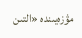مۋزەيىندە «التىن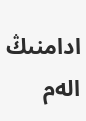ادامنىڭ الەم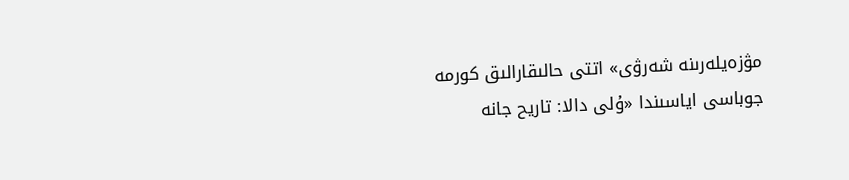مۋزەيلەرىنە شەرۋى» اتتى حالىقارالىق كورمە جوباسى اياسىندا «ۇلى دالا: تاريح جانە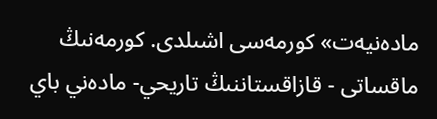مادەنيەت» كورمەسى اشىلدى. كورمەنىڭ ماقساتى - قازاقستاننىڭ تاريحي- مادەني باي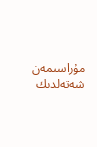مۇراسىمەن شەتەلدىك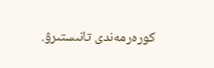كورەرمەندى تانىستىرۋ.